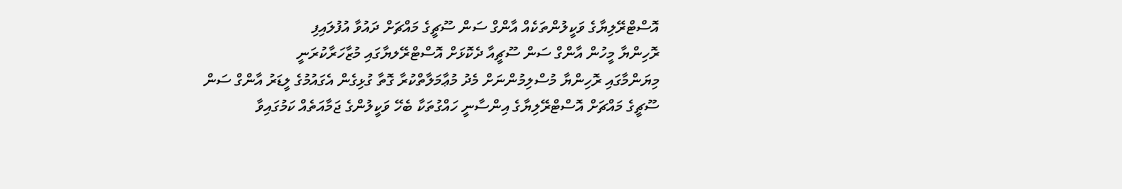އޮސްޓްރޭލިޔާގެ ވަކީލުންތަކެއް އާންގް ސަން ސޫޗީގެ މައްޗަށް ދައުވާ އުފުލައިފި
ރޮހިންޔާ މީހުން އާންގް ސަން ސޫޗީއާ ދެކޮޅަށް އޮސްޓްރޭލޔާގައި މުޒާހަރާކުރަނީ
މިޔަންމާގައި ރޮހިންޔާ މުސްލިމުންނަށް މެދު މުޢާމަލާތްކުރާ ގޮތާ ގުޅިގެން އެގައުމުގެ ލީޑަރު އާންގް ސަން ސޫޗީގެ މައްޗަށް އޮސްޓްރޭލިޔާގެ އިންސާނީ ހައްގުތަކާ ބެހޭ ވަކީލުންގެ ޖަމާއަތެއް ކަމުގައިވާ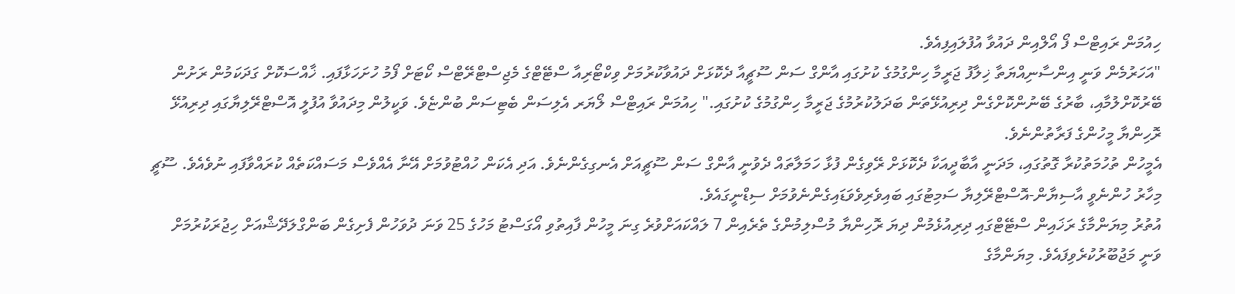ހިއުމަން ރައިޓްސް ފޯ އޯލްއިން ދައުވާ އުފުލައިފިއެވެ.
"އަހަރުމެން ވަނީ އިންސާނިއްޔަތާ ޚިލާފު ޖަރީމާ ހިންގުމުގެ ކުށުގައި އާންގް ސަން ސޫޗީއާ ދެކޮޅަށް ދައުވާކުރުމަށް ވިކްޓޯރިއާ ސްޓޭޓްގެ މެޖިސްޓްރޭޓްސް ކޯޓަށް ފޯމު ހުށަހަޅާފައި. ޚާއްސަކޮށް ގަދަކަމުން ރަށުން ބޭރުކޮށްލުމާއި، ބާރުގެ ބޭނުންކޮށްގެން ދިރިއުޅޭތަން ބަދަލުކުރުމުގެ ޖަރީމާ ހިންގުމުގެ ކުށުގައި." ހިއުމަން ރައިޓްސް ލޯޔަރ އެލިސަން ބެޓިސަން ބުންޏެވެ. ވަކީލުން މިދައުވާ އުފުލީ އޮސްޓްރޭލިޔާގައި ދިރިއުޅޭ ރޮހިންޔާ މީހުންގެ ފަރާތުންނެވެ.
އެމީހުން ތުހުމަތުކުރާ ގޮތުގައި، މަދަނީ އާބާދީއަކާ ދެކޮޅަށް ރޭވިގެން ފުޅާ ހަމަލާތައް ދެވުނީ އާންގް ސަން ސޫޗީއަށް އެނގިގެންނެވެ. އަދި އެކަން ހުއްޓުވުމަށް އޭނާ އެއްވެސް މަސައްކަތެއް ކުރައްވާފައި ނުވެއެވެ. ސޫޗީ މިހާރު ހުންނެވީ އާސިޔާން-އޮސްޓްރޭލިޔާ ސަމިޓުގައި ބައިވެރިވެވަޑައިގެންނެވުމަށް ސިޑްނީގައެވެ.
އުތުރު މިޔަންމާގެ ރަޚައިން ސްޓޭޓްގައި ދިރިއުޅެމުން ދިޔަ ރޮހިންޔާ މުސްލިމުންގެ ތެރެއިން 7 ލައްކައަށްވުރެ ގިނަ މީހުން ފާއިތުވި އޯގަސްޓު މަހުގެ 25 ވަނަ ދުވަހުން ފެށިގެން ބަންގްލަދޭޝްއަށް ހިޖުރަކުރުމަށް ވަނީ މަޖުބޫރުކުރެވިފައެވެ. މިޔަންމާގެ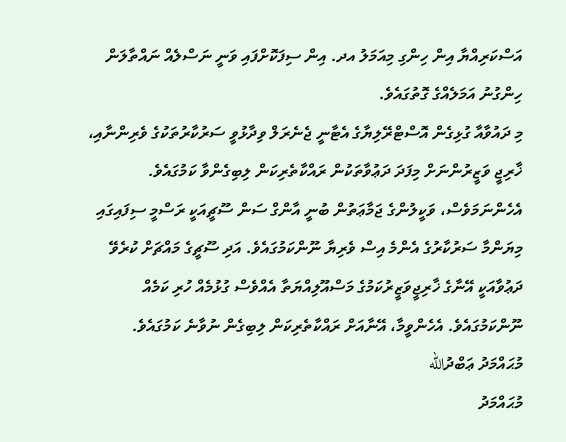އަސްކަރިއްޔާ އިން ހިންގި މިއަމަލު އދ. އިން ސިފަކޮށްފައި ވަނީ ނަސްލެއް ނައްތާލަން ހިންގުނު އަމަލެއްގެ ގޮތުގައެވެ.
މި ދައުވާއާ ގުޅިގެން އޮސްޓްރޭލިޔާގެ އެޓާނީ ޖެނެރަލް ވިދާޅުވީ ސަރުކާރުތަކުގެ ވެރިންނާއި، ޚާރިޖީ ވަޒީރުންނަށް މިފަދަ ދަޢުވާތަކުން ރައްކާތެރިކަން ލިބިގެންވާ ކަމުގައެވެ. އެހެންނަމަވެސް، ވަކީލުންގެ ޖަމާޢަތުން ބުނީ އާންގް ސަން ސޫޗީއަކީ ރަސްމީ ސިފައިގައި މިޔަންމާ ސަރުކާރުގެ އެންމެ އިސް ވެރިޔާ ނޫންކަމުގައެވެ. އަދި ސޫޗީގެ މައްޗަށް ކުރެވޭ ދަޢުވާއަކީ އޭނާގެ ޚާރިޖީވަޒީރުކަމުގެ މަސްއޫލިއްޔަތާ އެއްވެސް ގުޅުމެއް ހުރި ކަމެއް ނޫންކަމުގައެވެ. އެހެންވީމާ، އޭނާއަށް ރައްކާތެރިކަން ލިބިގެން ނުވާނެ ކަމުގައެވެ.
މުޙައްމަދު ޢަބްދުالله
މުޙައްމަދު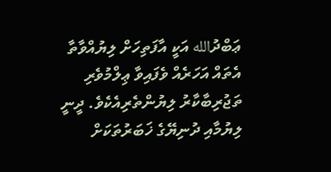ޢަބްދުالله އަކީ އާފަތިހަށް ލިޔުއްވާތާ އެތައް އަހަރެއް ވެފައިވާ ޢިލްމުވެރި ތަޖުރިބާކާރު ލިޔުންތެރިއެކެވެ. ދީނީ ލިޔުމާއި ދުނިޔޭގެ ޚަބަރުތަކަށް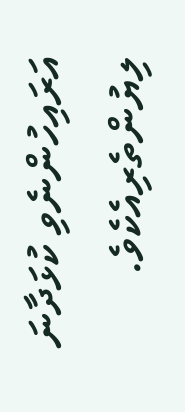އަރައިހުންނެވި ކުޅަދާނަ ލިޔުންތެރިއެކެވެ.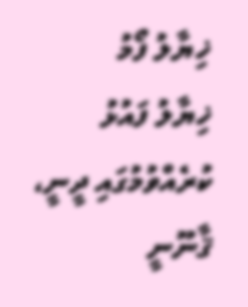ޚިޔާލު ފޯމު
ޚިޔާލު ފައުޅު ކުރެއްވުމުގައި ދީނީ، ޤާނޫނީ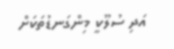އަދި ސުލޫކީ މިންގަނޑުތަކަށް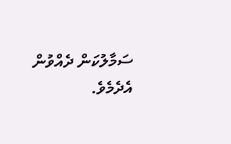ސަމާލުކަން ދެއްވުން އެދެމެވެ.